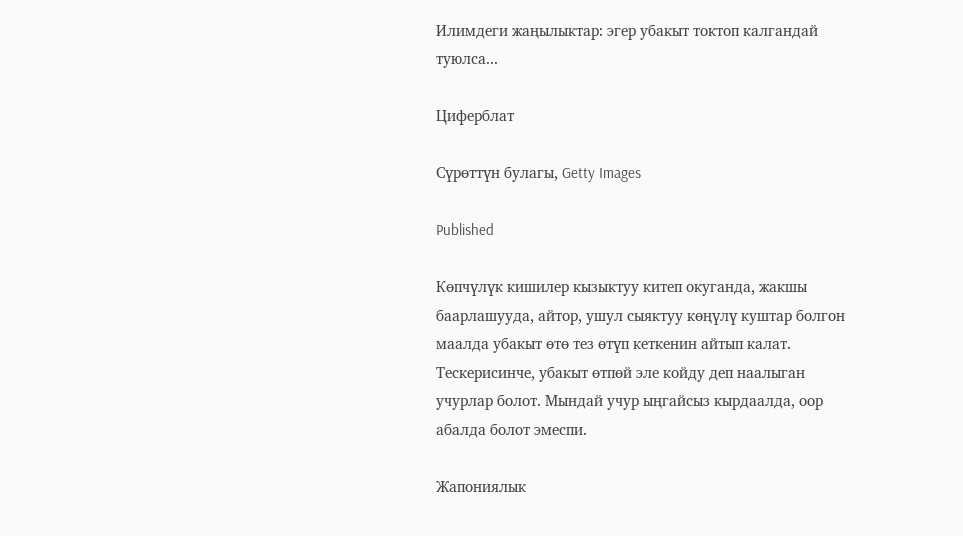Илимдеги жаңылыктар: эгер убакыт токтоп калгандай туюлса...

Циферблат

Сүрөттүн булагы, Getty Images

Published

Көпчүлүк кишилер кызыктуу китеп окуганда, жакшы баарлашууда, айтор, ушул сыяктуу көңүлү куштар болгон маалда убакыт өтө тез өтүп кеткенин айтып калат. Тескерисинче, убакыт өтпөй эле койду деп наалыган учурлар болот. Мындай учур ыңгайсыз кырдаалда, оор абалда болот эмеспи.

Жапониялык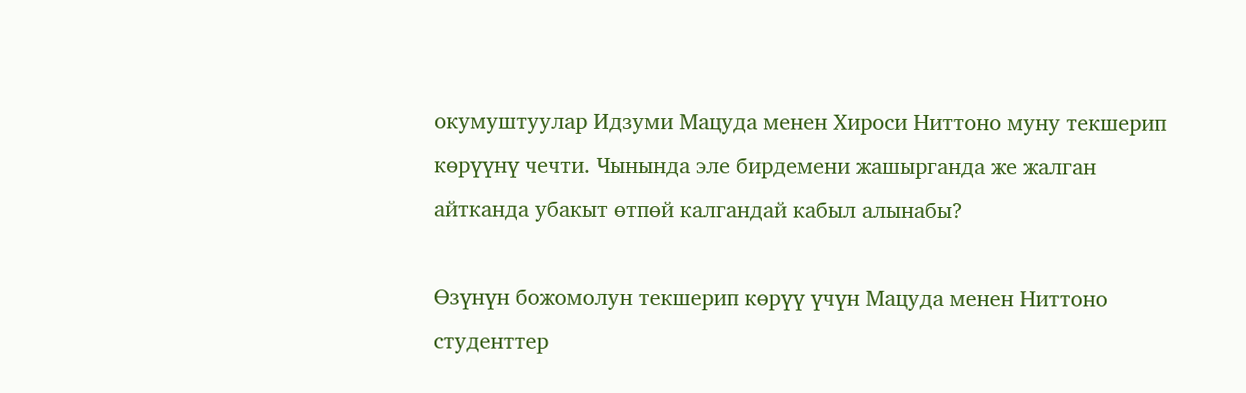окумуштуулар Идзуми Мацуда менен Хироси Ниттоно муну текшерип көрүүнү чечти. Чынында эле бирдемени жашырганда же жалган айтканда убакыт өтпөй калгандай кабыл алынабы?

Өзүнүн божомолун текшерип көрүү үчүн Мацуда менен Ниттоно студенттер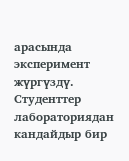арасында эксперимент жүргүздү. Студенттер лабораториядан кандайдыр бир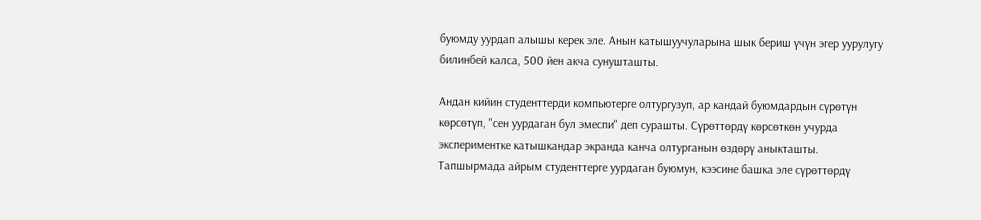буюмду уурдап алышы керек эле. Анын катышуучуларына шык бериш үчүн эгер уурулугу билинбей калса, 500 йен акча сунушташты.

Андан кийин студенттерди компьютерге олтургузуп, ар кандай буюмдардын сүрөтүн көрсөтүп, "сен уурдаган бул эмеспи" деп сурашты. Сүрөттөрдү көрсөткөн учурда экспериментке катышкандар экранда канча олтурганын өздөрү аныкташты. Тапшырмада айрым студенттерге уурдаган буюмун, кээсине башка эле сүрөттөрдү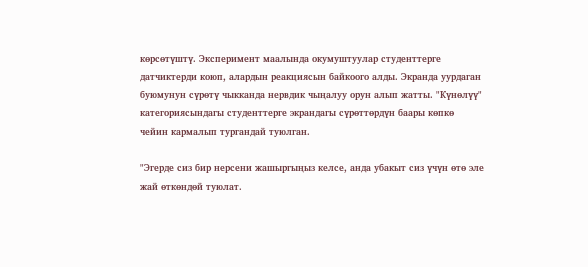көрсөтүштү. Эксперимент маалында окумуштуулар студенттерге датчиктерди коюп, алардын реакциясын байкоого алды. Экранда уурдаган буюмунун сүрөтү чыкканда нервдик чыңалуу орун алып жатты. "Күнөлүү" категориясындагы студенттерге экрандагы сүрөттөрдүн баары көпкө чейин кармалып тургандай туюлган.

"Эгерде сиз бир нерсени жашыргыңыз келсе, анда убакыт сиз үчүн өтө эле жай өткөндөй туюлат.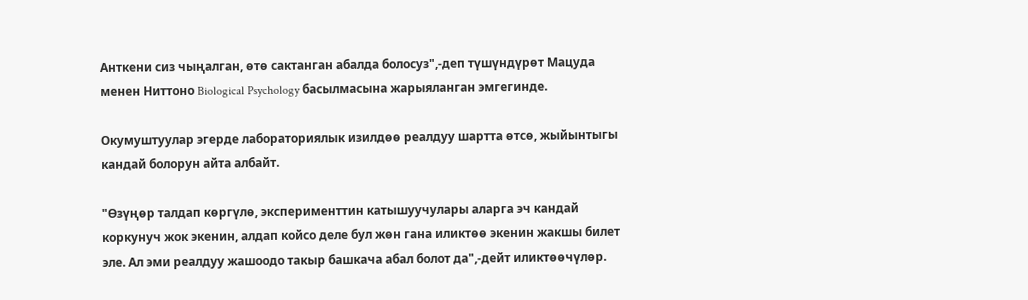Анткени сиз чыңалган, өтө сактанган абалда болосуз",-деп түшүндүрөт Мацуда менен Ниттоно Biological Psychology басылмасына жарыяланган эмгегинде.

Окумуштуулар эгерде лабораториялык изилдөө реалдуу шартта өтсө, жыйынтыгы кандай болорун айта албайт.

"Өзүңөр талдап көргүлө, эксперименттин катышуучулары аларга эч кандай коркунуч жок экенин, алдап койсо деле бул жөн гана иликтөө экенин жакшы билет эле. Ал эми реалдуу жашоодо такыр башкача абал болот да",-дейт иликтөөчүлөр.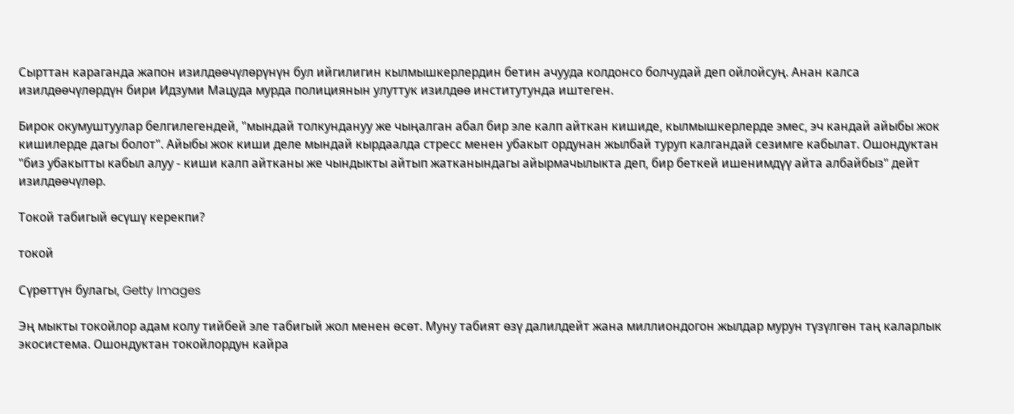Сырттан караганда жапон изилдөөчүлөрүнүн бул ийгилигин кылмышкерлердин бетин ачууда колдонсо болчудай деп ойлойсуң. Анан калса изилдөөчүлөрдүн бири Идзуми Мацуда мурда полициянын улуттук изилдөө институтунда иштеген.

Бирок окумуштуулар белгилегендей, "мындай толкундануу же чыңалган абал бир эле калп айткан кишиде, кылмышкерлерде эмес, эч кандай айыбы жок кишилерде дагы болот". Айыбы жок киши деле мындай кырдаалда стресс менен убакыт ордунан жылбай туруп калгандай сезимге кабылат. Ошондуктан "биз убакытты кабыл алуу - киши калп айтканы же чындыкты айтып жатканындагы айырмачылыкта деп, бир беткей ишенимдүү айта албайбыз" дейт изилдөөчүлөр.

Токой табигый өсүшү керекпи?

токой

Сүрөттүн булагы, Getty Images

Эң мыкты токойлор адам колу тийбей эле табигый жол менен өсөт. Муну табият өзү далилдейт жана миллиондогон жылдар мурун түзүлгөн таң каларлык экосистема. Ошондуктан токойлордун кайра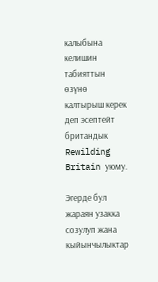калыбына келишин табияттын өзүнө калтырыш керек деп эсептейт британдык Rewilding Britain уюму.

Эгерде бул жараян узакка созулуп жана кыйынчылыктар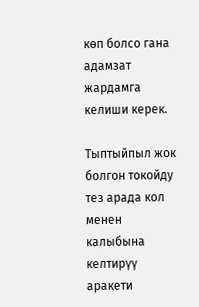көп болсо гана адамзат жардамга келиши керек.

Тыптыйпыл жок болгон токойду тез арада кол менен калыбына келтирүү аракети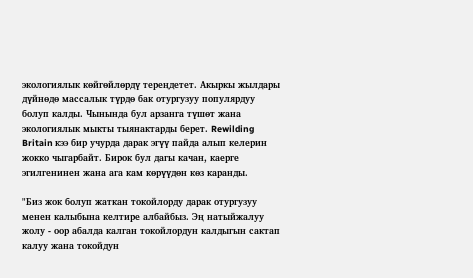экологиялык көйгөйлөрдү тереңдетет. Акыркы жылдары дүйнөдө массалык түрдө бак отургузуу популярдуу болуп калды. Чынында бул арзанга түшөт жана экологиялык мыкты тыянактарды берет. Rewilding Britain кээ бир учурда дарак эгүү пайда алып келерин жокко чыгарбайт. Бирок бул дагы качан, каерге эгилгенинен жана ага кам көрүүдөн көз каранды.

"Биз жок болуп жаткан токойлорду дарак отургузуу менен калыбына келтире албайбыз. Эң натыйжалуу жолу - оор абалда калган токойлордун калдыгын сактап калуу жана токойдун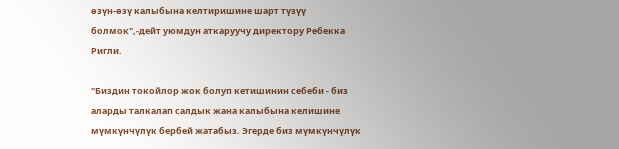өзүн-өзү калыбына келтиришине шарт түзүү болмок",-дейт уюмдун аткаруучу директору Ребекка Ригли.

"Биздин токойлор жок болуп кетишинин себеби - биз аларды талкалап салдык жана калыбына келишине мүмкүнчүлүк бербей жатабыз. Эгерде биз мүмкүнчүлүк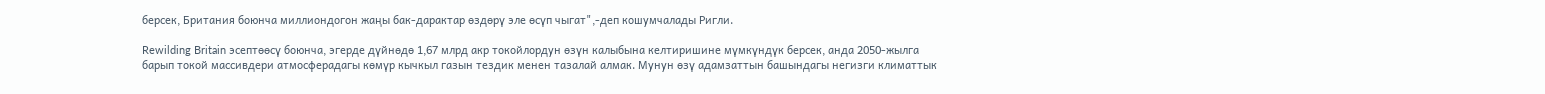берсек, Британия боюнча миллиондогон жаңы бак-дарактар өздөрү эле өсүп чыгат",-деп кошумчалады Ригли.

Rewilding Britain эсептөөсү боюнча, эгерде дүйнөдө 1,67 млрд акр токойлордун өзүн калыбына келтиришине мүмкүндүк берсек, анда 2050-жылга барып токой массивдери атмосферадагы көмүр кычкыл газын тездик менен тазалай алмак. Мунун өзү адамзаттын башындагы негизги климаттык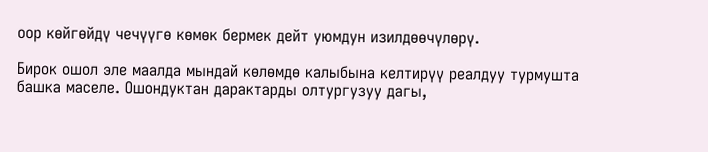оор көйгөйдү чечүүгө көмөк бермек дейт уюмдун изилдөөчүлөрү.

Бирок ошол эле маалда мындай көлөмдө калыбына келтирүү реалдуу турмушта башка маселе. Ошондуктан дарактарды олтургузуу дагы,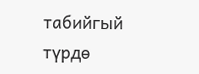табийгый түрдө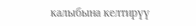калыбына келтирүү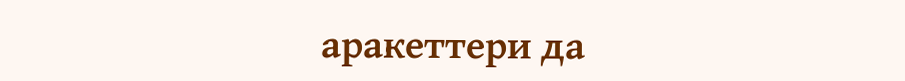аракеттери да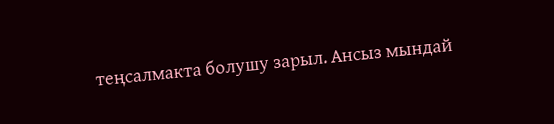теңсалмакта болушу зарыл. Ансыз мындай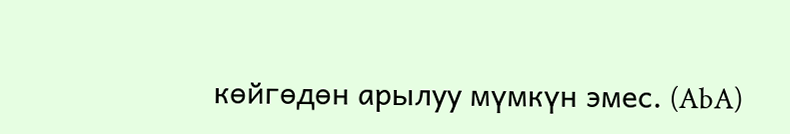көйгөдөн арылуу мүмкүн эмес. (AbA)